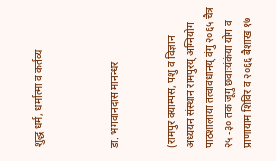शुद्ध धर्म, धर्मात्मा व कर्तव्य



डा. भगवानदास मानन्धर


(रामपुर क्याम्पस, पशु व विज्ञान अध्ययन संस्थान रामपुरय् अग्नियोग पाठशालाया तत्वावधानय् वंगु २०६५ चैत्र २५ -३० तक जूगु छवाःयंकंया योग व प्राणायाम शिविर व २०६६ बैशाख १७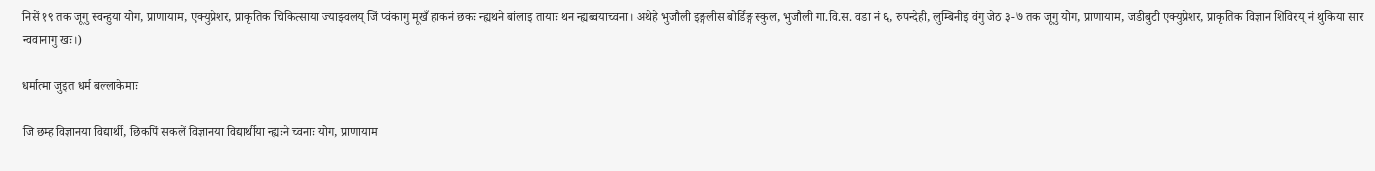निसें १९ तक जूगु स्वन्हुया योग, प्राणायाम, एक्युप्रेशर, प्राकृतिक चिकित्साया ज्याझ्वलय् जिं प्वंकागु मूखँ हाकनं छकः न्ह्यथने बांलाइ तायाः थन न्ह्यब्वयाच्वना। अथेहे भुजौली इङ्गलीस बोर्डिङ्ग स्कुल, भुजौली गा.वि.स. वडा नं ६, रुपन्देही, लुम्बिनीइ वंगु जेठ ३-७ तक जूगु योग, प्राणायाम, जडीबुटी एक्युप्रेशर, प्राकृतिक विज्ञान शिविरय् नं थुकिया सार न्ववानागु खः।)

धर्मात्मा जुइत धर्म बल्लाकेमाः

जि छम्ह विज्ञानया विद्यार्थी, छिकपिं सकलें विज्ञानया विद्यार्थीया न्ह्यःने च्वनाः योग, प्राणायाम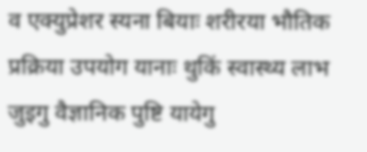व एक्युप्रेशर स्यना बियाः शरीरया भौतिक प्रक्रिया उपयोग यानाः थुकिं स्वास्थ्य लाभ जुइगु वैज्ञानिक पुष्टि यायेगु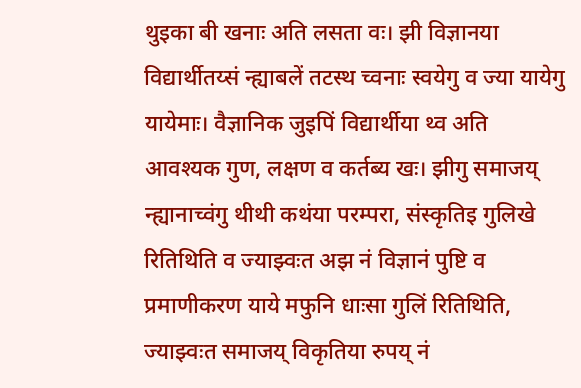थुइका बी खनाः अति लसता वः। झी विज्ञानया विद्यार्थीतय्सं न्ह्याबलें तटस्थ च्वनाः स्वयेगु व ज्या यायेगु यायेमाः। वैज्ञानिक जुइपिं विद्यार्थीया थ्व अति आवश्यक गुण, लक्षण व कर्तब्य खः। झीगु समाजय् न्ह्यानाच्वंगु थीथी कथंया परम्परा, संस्कृतिइ गुलिखे रितिथिति व ज्याझ्वःत अझ नं विज्ञानं पुष्टि व प्रमाणीकरण याये मफुनि धाःसा गुलिं रितिथिति, ज्याझ्वःत समाजय् विकृतिया रुपय् नं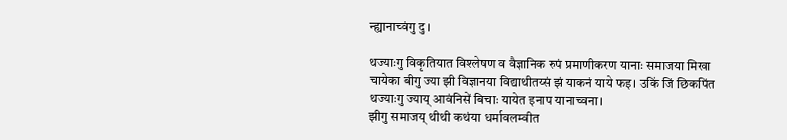न्ह्यानाच्वंगु दु ।

थज्याःगु विकृतियात विश्लेषण व वैज्ञानिक रुपं प्रमाणीकरण यानाः समाजया मिखा चायेका बीगु ज्या झी विज्ञानया विद्याथीतय्सं झं याकनं याये फइ। उकिं जिं छिकपिंत थज्याःगु ज्याय् आवंनिसें बिचाः यायेत इनाप यानाच्वना।
झीगु समाजय् थीथी कथंया धर्मावलम्वीत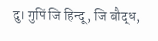दु। गुपिं जि हिन्दू, जि बौद्ध,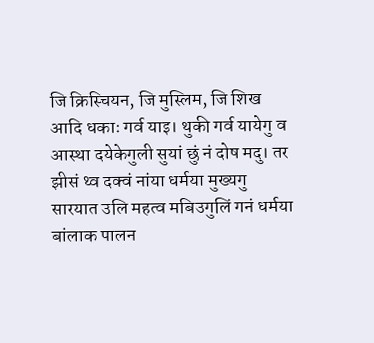जि क्रिस्चियन, जि मुस्लिम, जि शिख आदि धकाः गर्व याइ। थुकी गर्व यायेगु व आस्था दयेकेगुली सुयां छुं नं दोष मदु। तर झीसं थ्व दक्वं नांया धर्मया मुख्यगु सारयात उलि महत्व मबिउगुलिं गनं धर्मया बांलाक पालन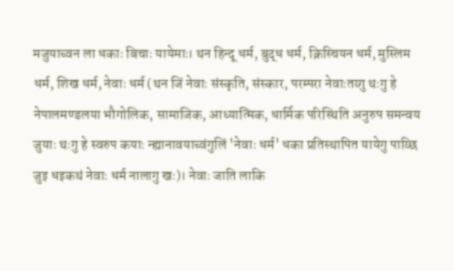मजुयाच्वन ला धकाः बिचाः यायेमाः। थन हिन्दू धर्म, बुद्ध धर्म, क्रिस्चियन धर्म, मुस्लिम धर्म, शिख धर्म, नेवाः धर्म (थन जिं नेवाः संस्कृति, संस्कार, परम्परा नेवाःतय्गु थःगु हे नेपालमण्डलया भौगोलिक, सामाजिक, आध्यात्मिक, धार्मिक परिस्थिति अनुरुप समन्वय जुयाः थःगु हे स्वरुप कयाः न्ह्यानावयाच्वंगुलिं 'नेवाः धर्म' धका प्रतिस्थापित यायेगु पाय्छि जुइ धइकथं नेवाः धर्म नालागु खः)। नेवाः जाति लाकि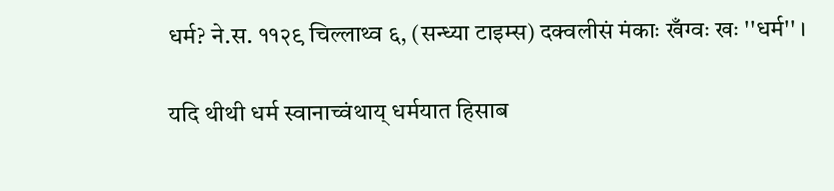धर्म? ने.स. ११२९ चिल्लाथ्व ६, (सन्ध्या टाइम्स) दक्वलीसं मंकाः खँग्वः खः ''धर्म'' ।

यदि थीथी धर्म स्वानाच्वंथाय् धर्मयात हिसाब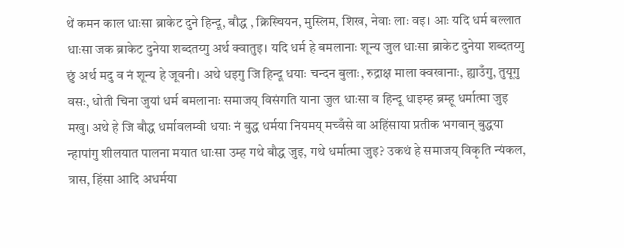थें कमन काल धाःसा ब्राकेट दुने हिन्दू, बौद्ध , क्रिस्चियन, मुस्लिम, शिख, नेवाः लाः वइ। आः यदि धर्म बल्लात धाःसा जक ब्राकेट दुनेया शब्दतय्गु अर्थ क्वातुइ। यदि धर्म हे बमलानाः शून्य जुल धाःसा ब्राकेट दुनेया शब्दतय्गु छुं अर्थ मदु व नं शून्य हे जूवनी। अथे धइगु जि हिन्दू धयाः चन्दन बुलाः, रुद्राक्ष माला क्वखानाः, ह्याउँगु, तुयूगु वसः, धोती चिना जुयां धर्म बमलानाः समाजय् विसंगति याना जुल धाःसा व हिन्दू धाइम्ह ब्रम्हू धर्मात्मा जुइ मखु। अथे हे जि बौद्ध धर्मावलम्वी धयाः नं बुद्ध धर्मया नियमय् मच्वँसे वा अहिंसाया प्रतीक भगवान् बुद्धया न्हापांगु शीलयात पालना मयात धाःसा उम्ह गथे बौद्ध जुइ, गथे धर्मात्मा जुइ? उकथं हे समाजय् विकृति न्यंकल, त्रास, हिंसा आदि अधर्मया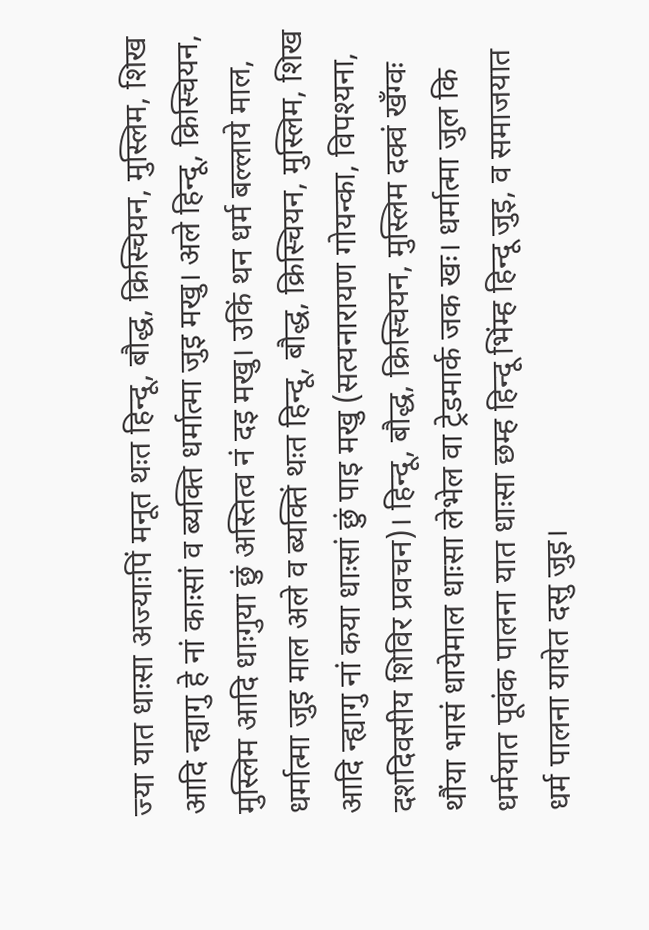ज्या यात धाःसा अज्याःपिं मनूत थःत हिन्दू, बौद्ध, क्रिस्चियन, मुस्लिम, शिख आदि न्ह्यागु हे नां काःसां व ब्यक्ति धर्मात्मा जुइ मखु। अले हिन्दू, क्रिस्चियन, मुस्लिम आदि धाःगुया छुं अस्तित्व नं दइ मखु। उकिं थन धर्म बल्लाये माल, धर्मात्मा जुइ माल अले व ब्यक्तिं थःत हिन्दू, बौद्ध, क्रिस्चियन, मुस्लिम, शिख आदि न्ह्यागु नां कया धाःसां छुं पाइ मखु (सत्यनारायण गोयन्का, विपश्यना, दशदिवसीय शिविर प्रवचन)। हिन्दू, बौद्ध, क्रिस्चियन, मुस्लिम दक्वं खँग्वः थौंया भासं धायेमाल धाःसा लेभेल वा ट्रेडमार्क जक खः। धर्मात्मा जुल कि धर्मयात पूवंक पालना यात धाःसा छम्ह हिन्दू भिंम्ह हिन्दू जुइ, व समाजयात धर्म पालना यायेत दसु जुइ।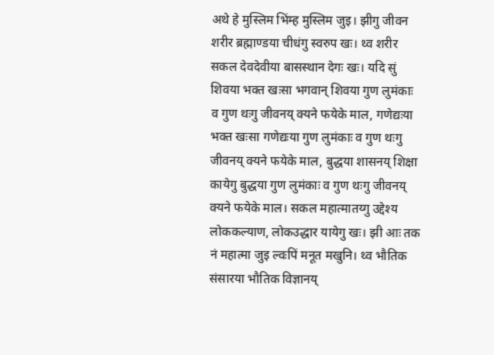अथे हे मुस्लिम भिंम्ह मुस्लिम जुइ। झीगु जीवन शरीर ब्रह्माण्डया चीधंगु स्वरुप खः। थ्व शरीर सकल देवदेवीया बासस्थान देगः खः। यदि सुं शिवया भक्त खःसा भगवान् शिवया गुण लुमंकाः व गुण थःगु जीवनय् क्यने फयेके माल, गणेद्यःया भक्त खःसा गणेद्यःया गुण लुमंकाः व गुण थःगु जीवनय् क्यने फयेके माल, बुद्धया शासनय् शिक्षा कायेगु बुद्धया गुण लुमंकाः व गुण थःगु जीवनय् क्यने फयेके माल। सकल महात्मातय्गु उद्देश्य लोककल्याण, लोकउद्धार यायेगु खः। झी आः तक नं महात्मा जुइ ल्वःपिं मनूत मखुनि। थ्व भौतिक संसारया भौतिक विज्ञानय्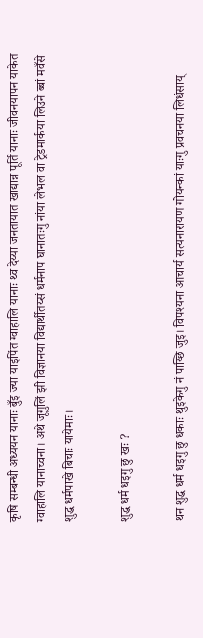कृषि सम्बन्धी अध्ययन यानाः बुँइ ज्या याइपिंत ग्वाहालि यानाः थ्व देय्या जनतायात खाद्यान्न पूर्ति यानाः जीवनयापन याकेत ग्वाहालि यानाच्वना। अथे जूगुलिं झी विज्ञानया विद्यार्थीतय्सं धर्मनाप घानातःगु नांया लेभल वा ट्रेडमार्कया लिउने ब्बां मवँसे शुद्ध धर्मपाखे बिचाः यायेमाः।

शुद्ध धर्म धइगु छु खः ?

थन शुद्ध धर्म धइगु छु धकाः थुइकेगु नं पाय्छि जुइ। विपश्यना आचार्य सत्यनारायण गोयन्कां याःगु प्रवचनया लिधंसाय्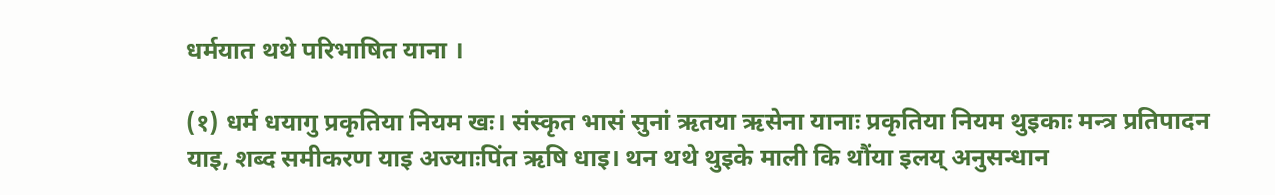धर्मयात थथे परिभाषित याना ।

(१) धर्म धयागु प्रकृतिया नियम खः। संस्कृत भासं सुनां ऋतया ऋसेना यानाः प्रकृतिया नियम थुइकाः मन्त्र प्रतिपादन याइ, शब्द समीकरण याइ अज्याःपिंत ऋषि धाइ। थन थथे थुइके माली कि थौंया इलय् अनुसन्धान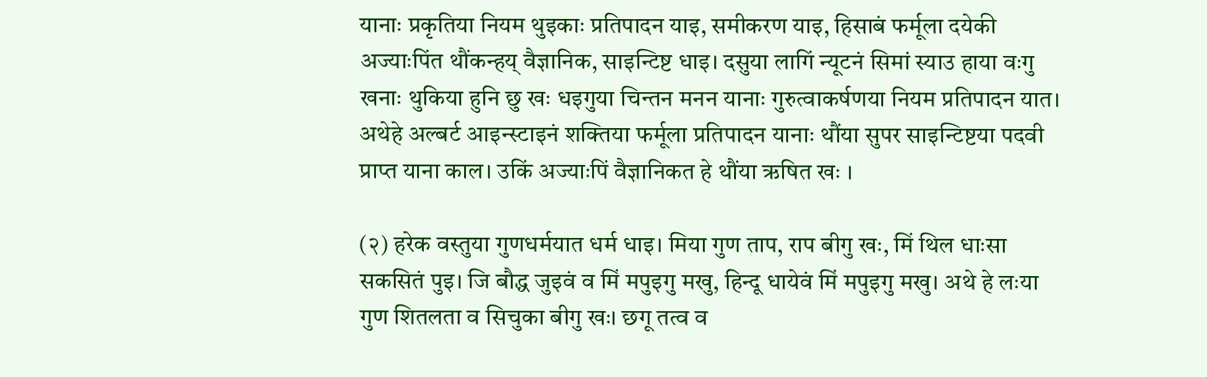यानाः प्रकृतिया नियम थुइकाः प्रतिपादन याइ, समीकरण याइ, हिसाबं फर्मूला दयेकी अज्याःपिंत थौंकन्हय् वैज्ञानिक, साइन्टिष्ट धाइ। दसुया लागिं न्यूटनं सिमां स्याउ हाया वःगु खनाः थुकिया हुनि छु खः धइगुया चिन्तन मनन यानाः गुरुत्वाकर्षणया नियम प्रतिपादन यात। अथेहे अल्बर्ट आइन्स्टाइनं शक्तिया फर्मूला प्रतिपादन यानाः थौंया सुपर साइन्टिष्टया पदवी प्राप्त याना काल। उकिं अज्याःपिं वैज्ञानिकत हे थौंया ऋषित खः ।

(२) हरेक वस्तुया गुणधर्मयात धर्म धाइ। मिया गुण ताप, राप बीगु खः, मिं थिल धाःसा सकसितं पुइ। जि बौद्ध जुइवं व मिं मपुइगु मखु, हिन्दू धायेवं मिं मपुइगु मखु। अथे हे लःया गुण शितलता व सिचुका बीगु खः। छगू तत्व व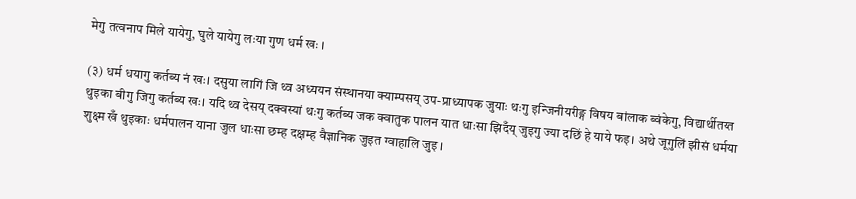मेगु तत्वनाप मिले यायेगु, घुले यायेगु लःया गुण धर्म खः ।

(३) धर्म धयागु कर्तब्य नं खः। दसुया लागिं जि थ्व अध्ययन संस्थानया क्याम्पसय् उप-प्राध्यापक जुयाः थःगु इन्जिनीयरीङ्ग विषय बांलाक ब्वंकेगु, विद्यार्थीतय्त थुइका बीगु जिगु कर्तब्य खः। यदि थ्व देसय् दक्वस्यां थःगु कर्तब्य जक क्वातुक पालन यात धाःसा झिदँय् जुइगु ज्या दछिं हे याये फइ। अथे जूगुलिं झीसं धर्मया शुक्ष्म खँ थुइकाः धर्मपालन याना जुल धाःसा छम्ह दक्षम्ह वैज्ञानिक जुइत ग्वाहालि जुइ ।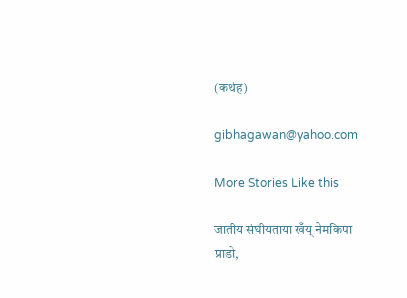(कथंह)

gibhagawan@yahoo.com

More Stories Like this

जातीय संघीयताया खँय् नेमकिपा
प्राडो,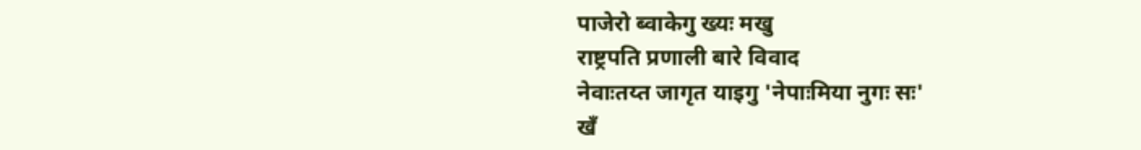पाजेरो ब्वाकेगु ख्यः मखु
राष्ट्रपति प्रणाली बारे विवाद
नेवाःतय्त जागृत याइगु 'नेपाःमिया नुगः सः'
खँ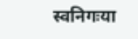स्वनिगःया